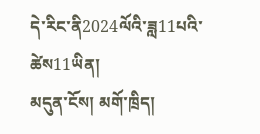དེ་རིང་ནི2024ལོའི་ཟླ11པའི་ཚེས11ཡིན།
མདུན་ངོས། མགོ་ཁྲིད།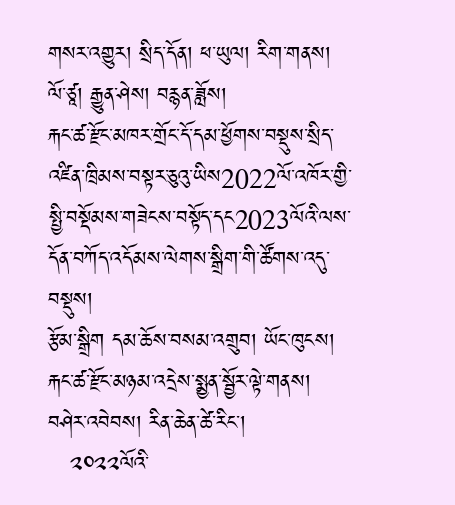གསར་འགྱུར། སྲིད་དོན། ཕ་ཡུལ། རིག་གནས། ལོ་ཙཱ། རྒྱུན་ཤེས། བརྙན་ཟློས།
རྐང་ཚ་རྫོང་མཁར་གྲོང་དོ་དམ་ཕྱོགས་བསྡུས་སྲིད་འཛིན་ཁྲིམས་བསྟར་ཅུའུ་ཡིས2022ལོ་འཁོར་གྱི་སྤྱི་བསྡོམས་གཟེངས་བསྟོད་དང2023ལོའི་ལས་དོན་བཀོད་འདོམས་ལེགས་སྒྲིག་གི་ཚོགས་འདུ་བསྡུས།
རྩོམ་སྒྲིག དམ་ཆོས་བསམ་འགྲུབ། ཡོང་ཁུངས། རྐང་ཚ་རྫོང་མཉམ་འདྲེས་སྨྱན་སྦྱོར་ལྟེ་གནས། བཤེར་འབེབས། རིན་ཆེན་ཚེ་རིང་།
   ༢༠༢༢ལོའི་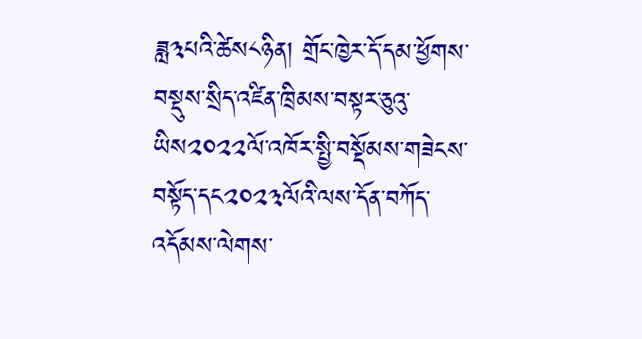ཟླ༣པའི་ཚེས༨ཉིན། གྲོང་ཁྱེར་དོ་དམ་ཕྱོགས་བསྡུས་སྲིད་འཛིན་ཁྲིམས་བསྟར་ཅུའུ་ཡིས༢༠༢༢ལོ་འཁོར་སྤྱི་བསྡོམས་གཟེངས་བསྟོད་དང༢༠༢༣ལོའི་ལས་དོན་བཀོད་འདོམས་ལེགས་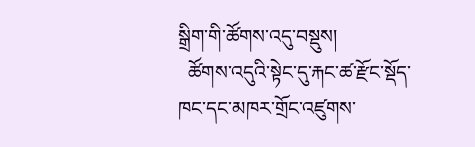སྒྲིག་གི་ཚོགས་འདུ་བསྡུས།
  ཚོགས་འདུའི་སྟེང་དུ་རྐང་ཚ་རྫོང་སྡོད་ཁང་དང་མཁར་གྲོང་འཛུགས་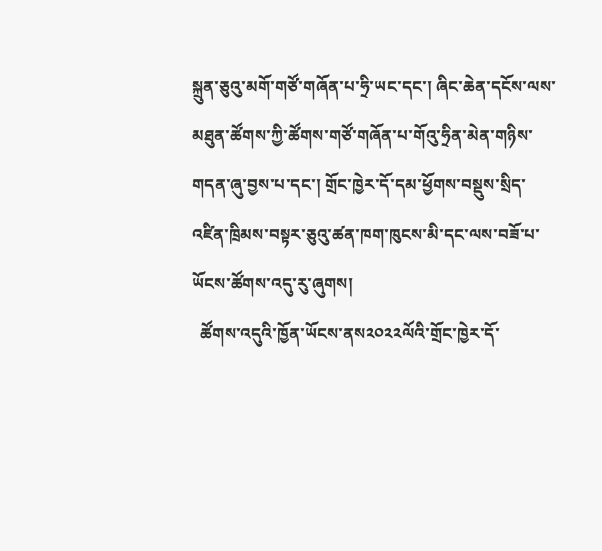སྐྲུན་ཅུའུ་མགོ་གཙོ་གཞོན་པ་ཧྲི་ཡང་དང་། ཞིང་ཆེན་དངོས་ལས་མཐུན་ཚོགས་ཀྱི་ཚོགས་གཙོ་གཞོན་པ་གོའུ་ཧྲིན་མེན་གཉིས་གདན་ཞུ་བྱས་པ་དང་། གྲོང་ཁྱེར་དོ་དམ་ཕྱོགས་བསྡུས་སྲིད་འཛིན་ཁྲིམས་བསྟར་ཅུའུ་ཚན་ཁག་ཁུངས་མི་དང་ལས་བཟོ་པ་ཡོངས་ཚོགས་འདུ་རུ་ཞུགས།
  ཚོགས་འདུའི་ཁྱོན་ཡོངས་ནས༢༠༢༢ལོའི་གྲོང་ཁྱེར་དོ་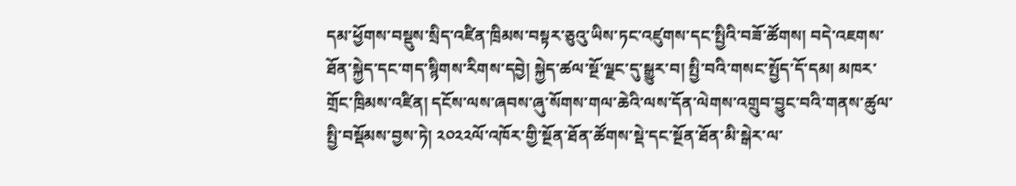དམ་ཕྱོགས་བསྡུས་སྲིད་འཛིན་ཁྲིམས་བསྟར་ཅུའུ་ཡིས་ཏང་འཛུགས་དང་སྤྱིའི་བཟོ་ཚོགས། བདེ་འཇགས་ཐོན་སྐྱེད་དང་གད་སྙིགས་རིགས་དབྱེ། སྐྱེད་ཚལ་སྔོ་ལྗང་དུ་སྒྱུར་བ། སྤྱི་བའི་གསང་སྤྱོད་དོ་དམ། མཁར་གྲོང་ཁྲིམས་འཛིན། དངོས་ལས་ཞབས་ཞུ་སོགས་གལ་ཆེའི་ལས་དོན་ལེགས་འགྲུབ་བྱུང་བའི་གནས་ཚུལ་སྤྱི་བསྡོམས་བྱས་ཏེ། ༢༠༢༢ལོ་འཁོར་གྱི་སྔོན་ཐོན་ཚོགས་སྡེ་དང་སྔོན་ཐོན་མི་སྒེར་ལ་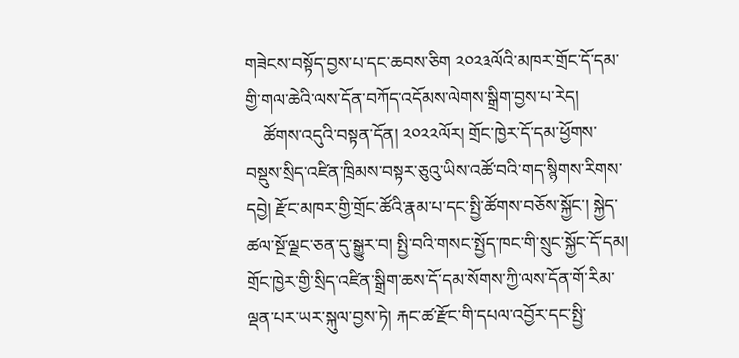གཟེངས་བསྟོད་བྱས་པ་དང་ཆབས་ཅིག ༢༠༢༣ལོའི་མཁར་གྲོང་དོ་དམ་གྱི་གལ་ཆེའི་ལས་དོན་བཀོད་འདོམས་ལེགས་སྒྲིག་བྱས་པ་རེད།
    ཚོགས་འདུའི་བསྟན་དོན། ༢༠༢༢ལོར། གྲོང་ཁྱེར་དོ་དམ་ཕྱོགས་བསྡུས་སྲིད་འཛིན་ཁྲིམས་བསྟར་ཅུའུ་ཡིས་འཚོ་བའི་གད་སྙིགས་རིགས་དབྱེ། རྫོང་མཁར་གྱི་གྲོང་ཚོའི་རྣམ་པ་དང་སྤྱི་ཚོགས་བཅོས་སྐྱོང་། སྐྱེད་ཚལ་སྔོ་ལྗང་ཅན་དུ་སྒྱུར་བ། སྤྱི་བའི་གསང་སྤྱོད་ཁང་གི་སྲུང་སྐྱོང་དོ་དམ། གྲོང་ཁྱེར་གྱི་སྲིད་འཛིན་སྒྲིག་ཆས་དོ་དམ་སོགས་ཀྱི་ལས་དོན་གོ་རིམ་ལྡན་པར་ཡར་སྐུལ་བྱས་ཏེ། རྐང་ཚ་རྫོང་གི་དཔལ་འབྱོར་དང་སྤྱི་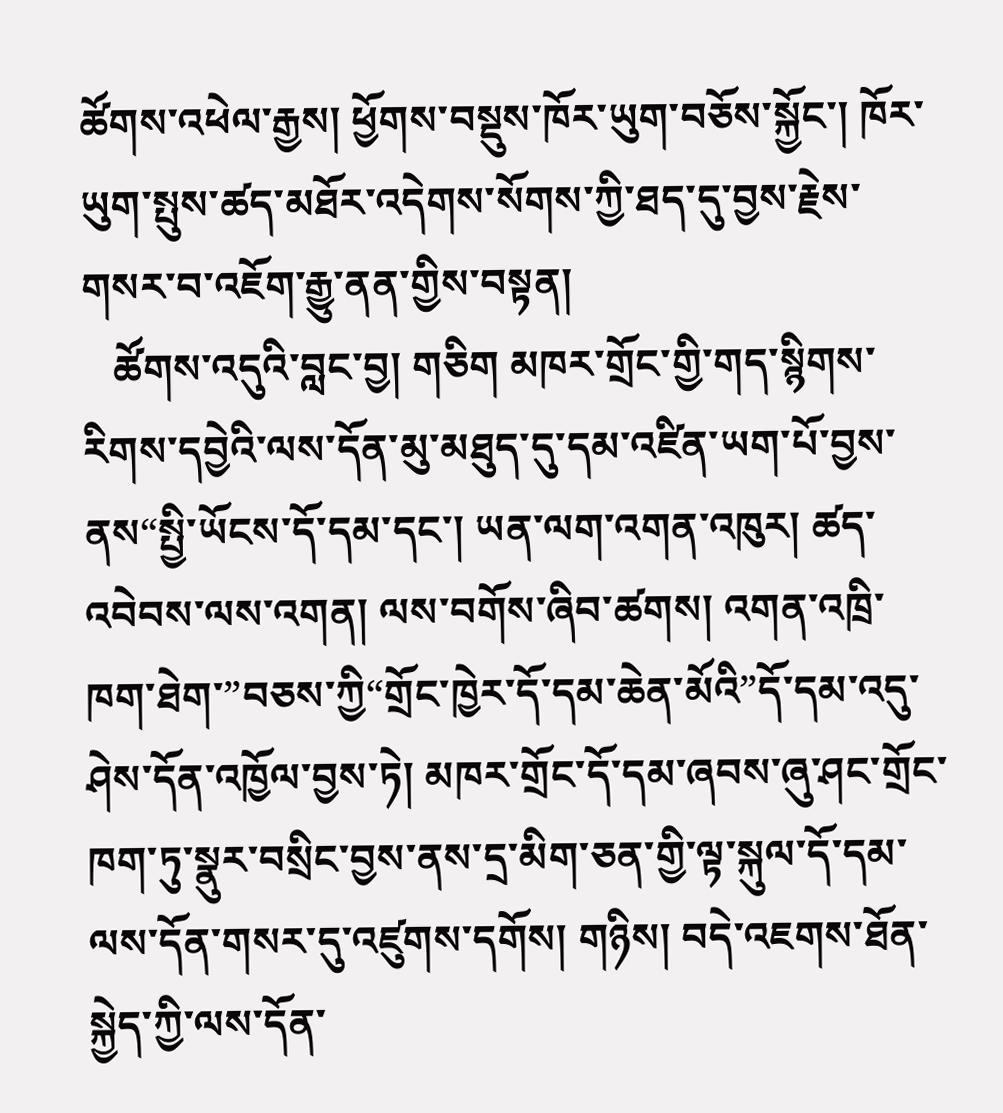ཚོགས་འཕེལ་རྒྱས། ཕྱོགས་བསྡུས་ཁོར་ཡུག་བཅོས་སྐྱོང་། ཁོར་ཡུག་སྤུས་ཚད་མཐོར་འདེགས་སོགས་ཀྱི་ཐད་དུ་བྱས་རྗེས་གསར་བ་འཇོག་རྒྱུ་ནན་གྱིས་བསྟན།
   ཚོགས་འདུའི་བླང་བྱ། གཅིག མཁར་གྲོང་གྱི་གད་སྙིགས་རིགས་དབྱེའི་ལས་དོན་མུ་མཐུད་དུ་དམ་འཛིན་ཡག་པོ་བྱས་ནས“སྤྱི་ཡོངས་དོ་དམ་དང་། ཡན་ལག་འགན་འཁུར། ཚད་འབེབས་ལས་འགན། ལས་བགོས་ཞིབ་ཚགས། འགན་འཁྲི་ཁག་ཐེག་”བཅས་ཀྱི“གྲོང་ཁྱེར་དོ་དམ་ཆེན་མོའི”དོ་དམ་འདུ་ཤེས་དོན་འཁྱོལ་བྱས་ཏེ། མཁར་གྲོང་དོ་དམ་ཞབས་ཞུ་ཤང་གྲོང་ཁག་ཏུ་སྣུར་བསྲིང་བྱས་ནས་དྲ་མིག་ཅན་གྱི་ལྟ་སྐུལ་དོ་དམ་ལས་དོན་གསར་དུ་འཛུགས་དགོས། གཉིས། བདེ་འཇགས་ཐོན་སྐྱེད་ཀྱི་ལས་དོན་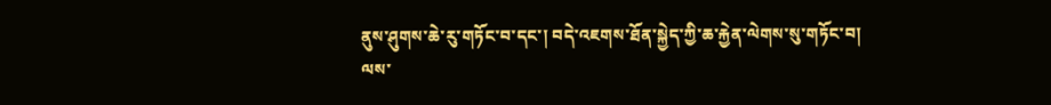ནུས་ཤུགས་ཆེ་རུ་གཏོང་བ་དང་། བདེ་འཇགས་ཐོན་སྐྱེད་ཀྱི་ཆ་རྐྱེན་ལེགས་སུ་གཏོང་བ། ལས་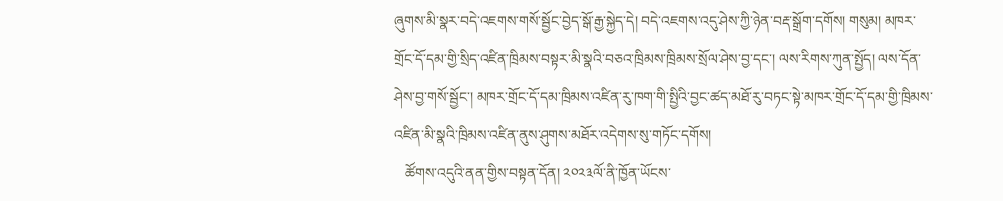ཞུགས་མི་སྣར་བདེ་འཇགས་གསོ་སྦྱོང་བྱེད་སྒོ་རྒྱ་སྐྱེད་དེ། བདེ་འཇགས་འདུ་ཤེས་ཀྱི་ཉེན་བརྡ་སྒྲོག་དགོས། གསུམ། མཁར་གྲོང་དོ་དམ་གྱི་སྲིད་འཛིན་ཁྲིམས་བསྟར་མི་སྣའི་བཅའ་ཁྲིམས་ཁྲིམས་སྲོལ་ཤེས་བྱ་དང་། ལས་རིགས་ཀུན་སྤྱོད། ལས་དོན་ཤེས་བྱ་གསོ་སྦྱོང་། མཁར་གྲོང་དོ་དམ་ཁྲིམས་འཛིན་རུ་ཁག་གི་སྤྱིའི་བྱང་ཚད་མཐོ་རུ་བཏང་སྟེ་མཁར་གྲོང་དོ་དམ་གྱི་ཁྲིམས་འཛིན་མི་སྣའི་ཁྲིམས་འཛིན་ནུས་ཤུགས་མཐོར་འདེགས་སུ་གཏོང་དགོས།
   ཚོགས་འདུའི་ནན་གྱིས་བསྟན་དོན། ༢༠༢༣ལོ་ནི་ཁྱོན་ཡོངས་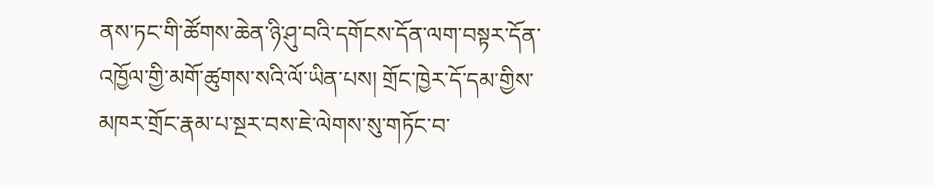ནས་ཏང་གི་ཚོགས་ཆེན་ཉི་ཤུ་བའི་དགོངས་དོན་ལག་བསྟར་དོན་འཁྱོལ་གྱི་མགོ་ཚུགས་སའི་ལོ་ཡིན་པས། གྲོང་ཁྱེར་དོ་དམ་གྱིས་མཁར་གྲོང་རྣམ་པ་སྔར་བས་ཇེ་ལེགས་སུ་གཏོང་བ་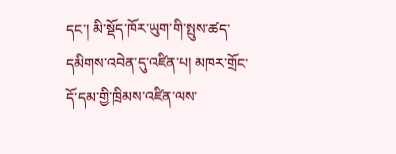དང་། མི་སྡོད་ཁོར་ཡུག་གི་སྤུས་ཚད་དམིགས་འབེན་དུ་འཛིན་པ། མཁར་གྲོང་དོ་དམ་གྱི་ཁྲིམས་འཛིན་ལས་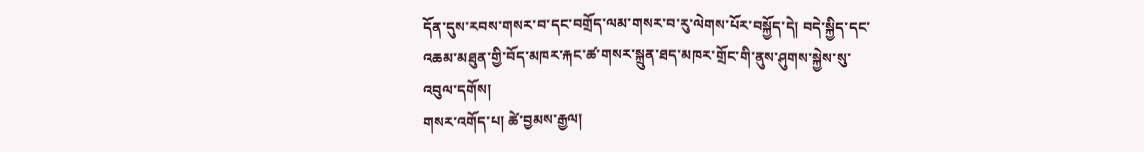དོན་དུས་རབས་གསར་བ་དང་བགྲོད་ལམ་གསར་བ་རུ་ལེགས་པོར་བསྐྱོད་དེ། བདེ་སྐྱིད་དང་འཆམ་མཐུན་གྱི་བོད་མཁར་རྐང་ཚ་གསར་སྐྲུན་ཐད་མཁར་གྲོང་གི་ནུས་ཤུགས་སྐྱེས་སུ་འབུལ་དགོས།
གསར་འགོད་པ། ཚེ་བྱམས་རྒྱལ།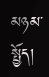མཉམ་སྤྱོད།